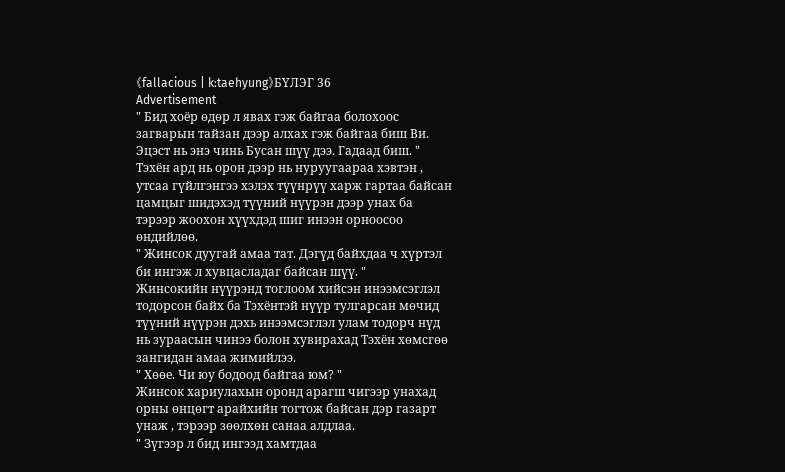《fallacious | k:taehyung》БҮЛЭГ 36
Advertisement
" Бид хоёр өдөр л явах гэж байгаа болохоос загварын тайзан дээр алхах гэж байгаа биш Ви. Эцэст нь энэ чинь Бусан шүү дээ. Гадаад биш. "
Тэхён ард нь орон дээр нь нуруугаараа хэвтэн , утсаа гүйлгэнгээ хэлэх түүнрүү харж гартаа байсан цамцыг шидэхэд түүний нүүрэн дээр унах ба тэрээр жоохон хүүхдэд шиг инээн орноосоо өндийлөө.
" Жинсок дуугай амаа тат. Дэгүд байхдаа ч хүртэл би ингэж л хувцасладаг байсан шүү. "
Жинсокийн нүүрэнд тоглоом хийсэн инээмсэглэл тодорсон байх ба Тэхёнтэй нүүр тулгарсан мөчид түүний нүүрэн дэхь инээмсэглэл улам тодорч нүд нь зураасын чинээ болон хувирахад Тэхён хөмсгөө зангидан амаа жимийлээ.
" Хөөе. Чи юу бодоод байгаа юм? "
Жинсок хариулахын оронд арагш чигээр унахад орны өнцөгт арайхийн тогтож байсан дэр газарт унаж , тэрээр зөөлхөн санаа алдлаа.
" Зүгээр л бид ингээд хамтдаа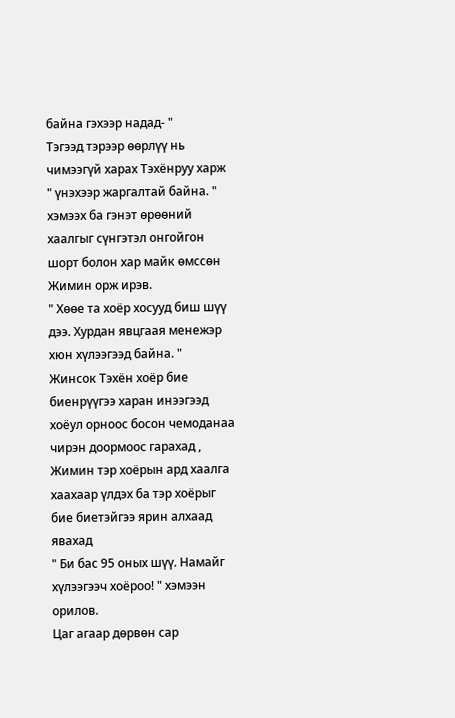байна гэхээр надад- "
Тэгээд тэрээр өөрлүү нь чимээгүй харах Тэхёнруу харж
" үнэхээр жаргалтай байна. " хэмээх ба гэнэт өрөөний хаалгыг сүнгэтэл онгойгон шорт болон хар майк өмссөн Жимин орж ирэв.
" Хөөе та хоёр хосууд биш шүү дээ. Хурдан явцгаая менежэр хюн хүлээгээд байна. "
Жинсок Тэхён хоёр бие биенрүүгээ харан инээгээд хоёул орноос босон чемоданаа чирэн доормоос гарахад , Жимин тэр хоёрын ард хаалга хаахаар үлдэх ба тэр хоёрыг бие биетэйгээ ярин алхаад явахад
" Би бас 95 оных шүү. Намайг хүлээгээч хоёроо! " хэмээн орилов.
Цаг агаар дөрвөн сар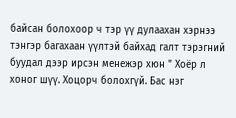байсан болохоор ч тэр үү дулаахан хэрнээ тэнгэр багахаан үүлтэй байхад галт тэрэгний буудал дээр ирсэн менежэр хюн " Хоёр л хоног шүү. Хоцорч болохгүй. Бас нэг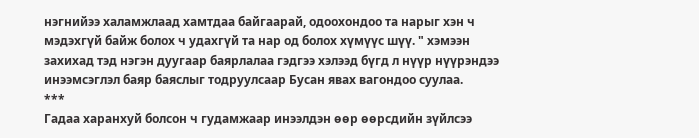нэгнийээ халамжлаад хамтдаа байгаарай, одоохондоо та нарыг хэн ч мэдэхгүй байж болох ч удахгүй та нар од болох хүмүүс шүү. " хэмээн захихад тэд нэгэн дуугаар баярлалаа гэдгээ хэлээд бүгд л нүүр нүүрэндээ инээмсэглэл баяр баяслыг тодруулсаар Бусан явах вагондоо суулаа.
***
Гадаа харанхуй болсон ч гудамжаар инээлдэн өөр өөрсдийн зүйлсээ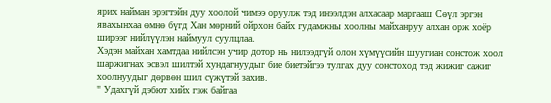ярих найман эрэгтэйн дуу хоолой чимээ оруулж тэд инээлдэн алхасаар маргааш Сөүл эргэн явахынхаа өмнө бүгд Хан мөрний ойрхон байх гудамжны хоолны майханруу алхан орж хоёр ширээг нийлүүлэн наймуул суулцлаа.
Хэдэн майхан хамтдаа нийлсэн учир дотор нь нилээдгүй олон хүмүүсийн шуугиан сонстож хоол шаржигнах эсвэл шилтэй хундагнуудыг бие биетэйгээ тулгах дуу сонстоход тэд жижиг сажиг хоолнуудыг дөрвөн шил сүжүтэй захив.
" Удахгүй дэбют хийх гэж байгаа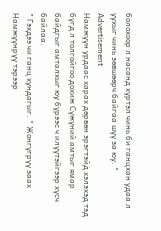болохоор л насанд хүртэл чинь би ганцхан удаа л уухыг чинь зөвшөөрч байгаа шүү за юу. "
Advertisement
Намжүүн урдаас харах дөрвөн эрэгтэйд хэлэхэд тэд бүгд л толгойгоо дохиж Сүжүний амтыг ямар байдгыг амталхыг юу бүрээс ч илүүтэйгээр хүсч байлаа.
" Гэхдээ чи ганц хундагыг. " Жонгүгрүү заах Намжүүнрүү тэрээр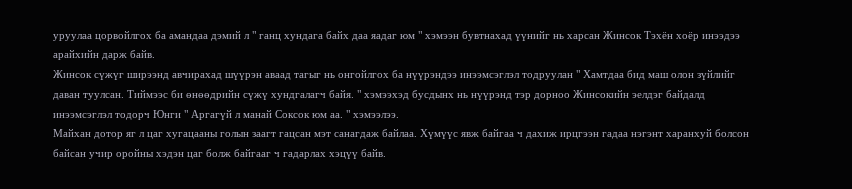уруулаа цорвойлгох ба амандаа дэмий л " ганц хундага байх даа яадаг юм " хэмээн бувтнахад үүнийг нь харсан Жинсок Тэхён хоёр инээдээ арайхийн дарж байв.
Жинсок сүжүг ширээнд авчирахад шүүрэн аваад тагыг нь онгойлгох ба нүүрэндээ инээмсэглэл тодруулан " Хамтдаа бид маш олон зүйлийг даван туулсан. Тиймээс би өнөөдрийн сүжү хундгалагч байя. " хэмээхэд бусдынх нь нүүрэнд тэр дорноо Жинсокийн эелдэг байдалд инээмсэглэл тодорч Юнги " Аргагүй л манай Соксок юм аа. " хэмээлээ.
Майхан дотор яг л цаг хугацааны голын заагт гацсан мэт санагдаж байлаа. Хүмүүс явж байгаа ч дахиж ирцгээн гадаа нэгэнт харанхуй болсон байсан учир оройны хэдэн цаг болж байгааг ч гадарлах хэцүү байв.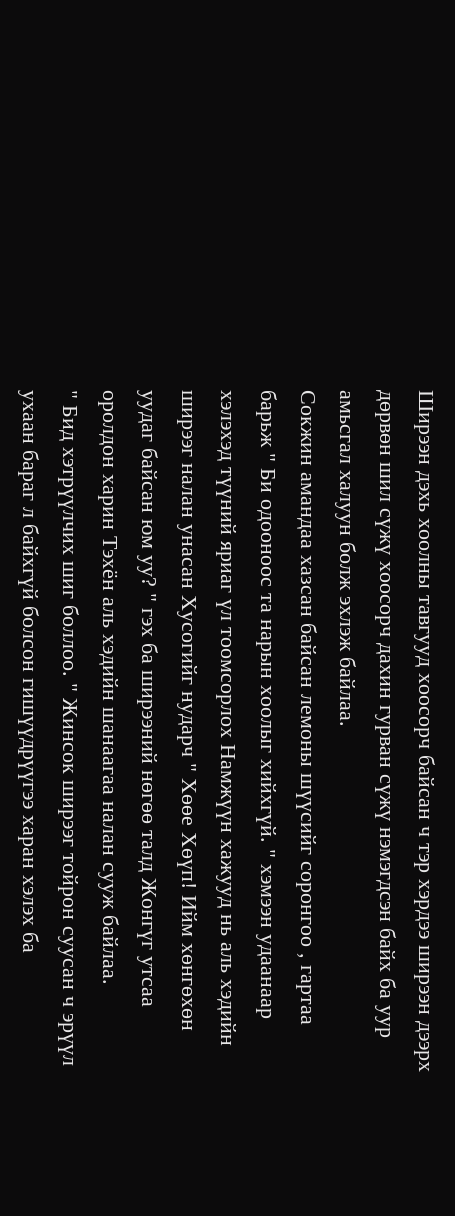Ширээн дэхь хоолны тавгууд хоосорч байсан ч тэр хэрдээ ширээн дээрх дөрвөн шил сүжү хоосорч дахин гурван сүжү нэмэгдсэн байх ба уур амьсгал халуун болж эхлэж байлаа.
Сокжин амандаа хазсан байсан лемоны шүүсийг соронгоо , гартаа барьж " Би одооноос та нарын хоолыг хийхгүй. " хэмээн удаанаар хэлэхэд түүний яриаг үл тоомсорлох Намжүүн хажууд нь аль хэдийн ширээг налан унасан Хусогийг нударч " Хөөе Хөүп! Ийм хөнгөхөн уудаг байсан юм уу? " гэх ба ширээний нөгөө талд Жонгүг утсаа оролдон харин Тэхён аль хэдийн шанаагаа налан сууж байлаа.
" Бид хэтрүүлчих шиг боллоо. " Жинсок ширээг тойрон суусан ч эрүүл ухаан бараг л байхгүй болсон гишүүдрүүгээ харан хэлэх ба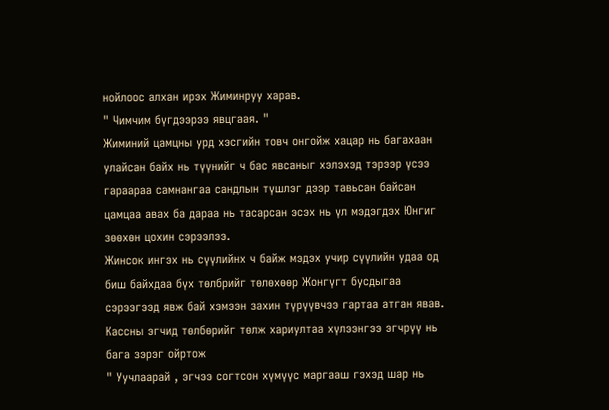нойлоос алхан ирэх Жиминруу харав.
" Чимчим бүгдээрээ явцгаая. "
Жиминий цамцны урд хэсгийн товч онгойж хацар нь багахаан улайсан байх нь түүнийг ч бас явсаныг хэлэхэд тэрээр үсээ гараараа самнангаа сандлын түшлэг дээр тавьсан байсан цамцаа авах ба дараа нь тасарсан эсэх нь үл мэдэгдэх Юнгиг зөөхөн цохин сэрээлээ.
Жинсок ингэх нь сүүлийнх ч байж мэдэх учир сүүлийн удаа од биш байхдаа бүх төлбрийг төлөхөөр Жонгүгт бусдыгаа сэрээгээд явж бай хэмээн захин түрүүвчээ гартаа атган явав. Кассны эгчид төлбөрийг төлж хариултаа хүлээнгээ эгчрүү нь бага зэрэг ойртож
" Уучлаарай , эгчээ согтсон хүмүүс маргааш гэхэд шар нь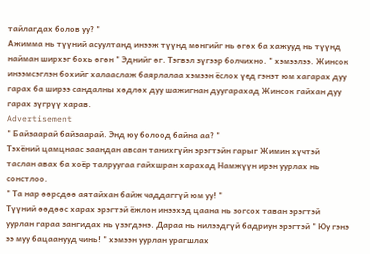тайлагдах болов уу? "
Ажимма нь түүний асуултанд инээж түүнд мөнгийг нь өгөх ба хажууд нь түүнд найман ширхэг бохь өгөн " Эднийг өг. Тэгвэл зүгээр болчихно. " хэмээлээ. Жинсок инээмсэглэн бохийг халааслаж баярлалаа хэмээн ёслох үед гэнэт юм хагарах дуу гарах ба ширээ сандалны хөдлөх дуу шажигнан дуугарахад Жинсок гайхан дуу гарах зүгрүү харав.
Advertisement
" Байзаарай байзаарай. Энд юу болоод байна аа? "
Тэхёний цамцнаас заандан авсан танихгүйн эрэгтэйн гарыг Жимин хүчтэй таслан авах ба хоёр талруугаа гайхшран харахад Намжүүн ирэн уурлах нь сонстлоо.
" Та нар өөрсдөө аятайхан байж чаддаггүй юм уу! "
Түүний өөдөөс харах эрэгтэй ёжлон инээхэд цаана нь зогсох таван эрэгтэй уурлан гараа зангидах нь үзэгдэнэ. Дараа нь нилээдгүй бадриун эрэгтэй " Юу гэнэ ээ муу бацаанууд чинь! " хэмээн уурлан урагшлах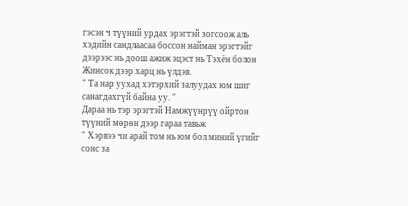гэсэн ч түүний урдах эрэгтэй зогсоож аль хэдийн сандлаасаа боссон найман эрэгтэйг дээрээс нь доош ажиж эцэст нь Тэхён болон Жинсок дээр харц нь үлдэв.
" Та нар уухад хэтэрхий залуудах юм шиг санагдахгүй байна уу. "
Дараа нь тэр эрэгтэй Намжүүнрүү ойртон түүний мөрөн дээр гараа тавьж
" Хэрвээ чи арай том нь юм бол миний үгийг сонс за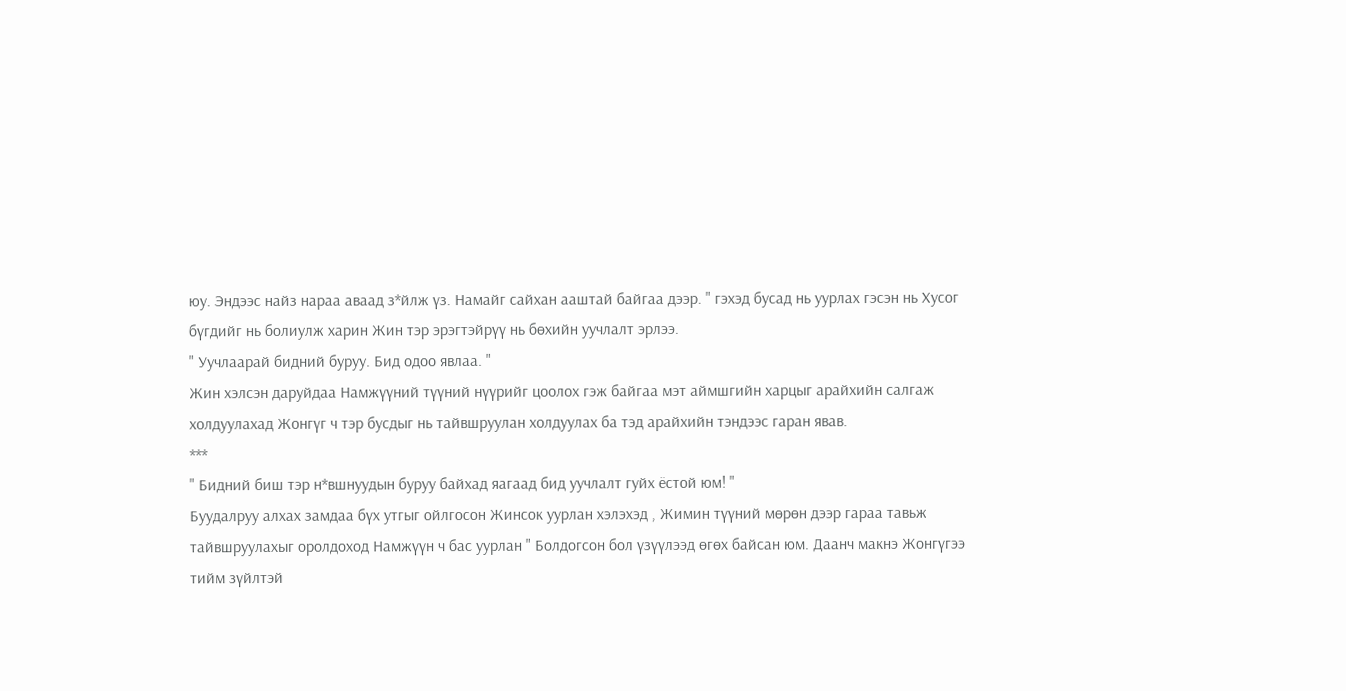юу. Эндээс найз нараа аваад з*йлж үз. Намайг сайхан ааштай байгаа дээр. " гэхэд бусад нь уурлах гэсэн нь Хусог бүгдийг нь болиулж харин Жин тэр эрэгтэйрүү нь бөхийн уучлалт эрлээ.
" Уучлаарай бидний буруу. Бид одоо явлаа. "
Жин хэлсэн даруйдаа Намжүүний түүний нүүрийг цоолох гэж байгаа мэт аймшгийн харцыг арайхийн салгаж холдуулахад Жонгүг ч тэр бусдыг нь тайвшруулан холдуулах ба тэд арайхийн тэндээс гаран явав.
***
" Бидний биш тэр н*вшнуудын буруу байхад яагаад бид уучлалт гуйх ёстой юм! "
Буудалруу алхах замдаа бүх утгыг ойлгосон Жинсок уурлан хэлэхэд , Жимин түүний мөрөн дээр гараа тавьж тайвшруулахыг оролдоход Намжүүн ч бас уурлан " Болдогсон бол үзүүлээд өгөх байсан юм. Даанч макнэ Жонгүгээ тийм зүйлтэй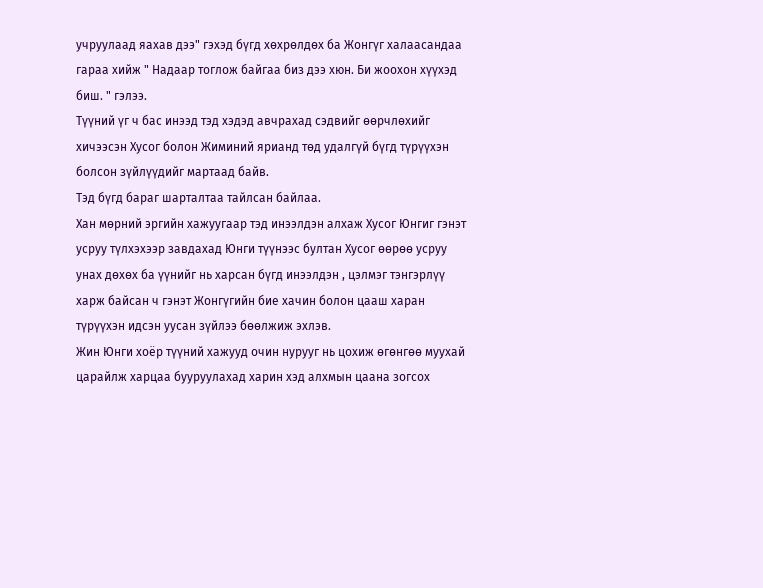учруулаад яахав дээ" гэхэд бүгд хөхрөлдөх ба Жонгүг халаасандаа гараа хийж " Надаар тоглож байгаа биз дээ хюн. Би жоохон хүүхэд биш. " гэлээ.
Түүний үг ч бас инээд тэд хэдэд авчрахад сэдвийг өөрчлөхийг хичээсэн Хусог болон Жиминий ярианд төд удалгүй бүгд түрүүхэн болсон зүйлүүдийг мартаад байв.
Тэд бүгд бараг шарталтаа тайлсан байлаа.
Хан мөрний эргийн хажуугаар тэд инээлдэн алхаж Хусог Юнгиг гэнэт усруу түлхэхээр завдахад Юнги түүнээс бултан Хусог өөрөө усруу унах дөхөх ба үүнийг нь харсан бүгд инээлдэн , цэлмэг тэнгэрлүү харж байсан ч гэнэт Жонгүгийн бие хачин болон цааш харан түрүүхэн идсэн уусан зүйлээ бөөлжиж эхлэв.
Жин Юнги хоёр түүний хажууд очин нурууг нь цохиж өгөнгөө муухай царайлж харцаа бууруулахад харин хэд алхмын цаана зогсох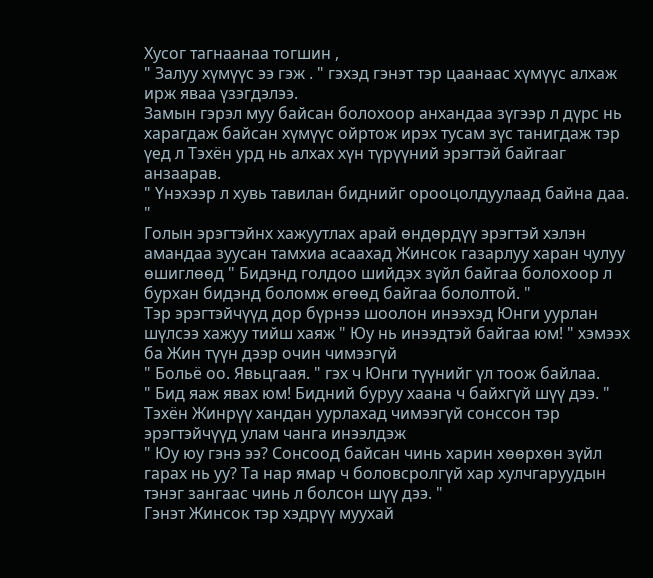Хусог тагнаанаа тогшин ,
" Залуу хүмүүс ээ гэж . " гэхэд гэнэт тэр цаанаас хүмүүс алхаж ирж яваа үзэгдэлээ.
Замын гэрэл муу байсан болохоор анхандаа зүгээр л дүрс нь харагдаж байсан хүмүүс ойртож ирэх тусам зүс танигдаж тэр үед л Тэхён урд нь алхах хүн түрүүний эрэгтэй байгааг анзаарав.
" Үнэхээр л хувь тавилан биднийг орооцолдуулаад байна даа. "
Голын эрэгтэйнх хажуутлах арай өндөрдүү эрэгтэй хэлэн амандаа зуусан тамхиа асаахад Жинсок газарлуу харан чулуу өшиглөөд " Бидэнд голдоо шийдэх зүйл байгаа болохоор л бурхан бидэнд боломж өгөөд байгаа бололтой. "
Тэр эрэгтэйчүүд дор бүрнээ шоолон инээхэд Юнги уурлан шүлсээ хажуу тийш хаяж " Юу нь инээдтэй байгаа юм! " хэмээх ба Жин түүн дээр очин чимээгүй
" Больё оо. Явьцгаая. " гэх ч Юнги түүнийг үл тоож байлаа.
" Бид яаж явах юм! Бидний буруу хаана ч байхгүй шүү дээ. " Тэхён Жинрүү хандан уурлахад чимээгүй сонссон тэр эрэгтэйчүүд улам чанга инээлдэж
" Юу юу гэнэ ээ? Сонсоод байсан чинь харин хөөрхөн зүйл гарах нь уу? Та нар ямар ч боловсролгүй хар хулчгаруудын тэнэг зангаас чинь л болсон шүү дээ. "
Гэнэт Жинсок тэр хэдрүү муухай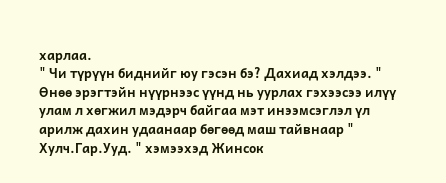харлаа.
" Чи түрүүн биднийг юу гэсэн бэ? Дахиад хэлдээ. "
Өнөө эрэгтэйн нүүрнээс үүнд нь уурлах гэхээсээ илүү улам л хөгжил мэдэрч байгаа мэт инээмсэглэл үл арилж дахин удаанаар бөгөөд маш тайвнаар " Хулч.Гар.Ууд. " хэмээхэд Жинсок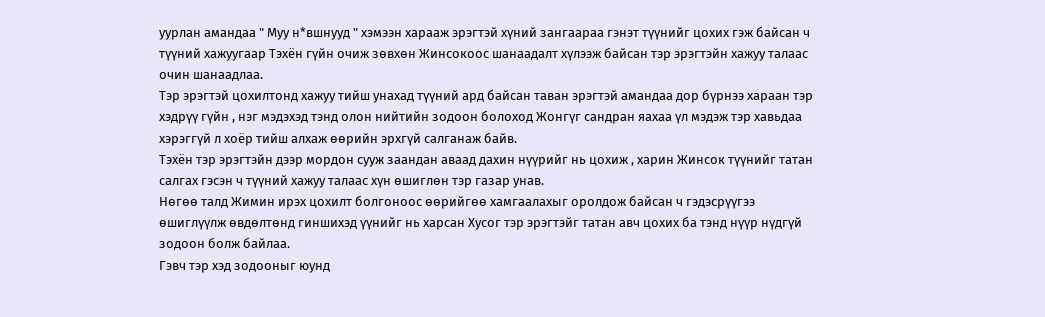уурлан амандаа " Муу н*вшнууд " хэмээн харааж эрэгтэй хүний зангаараа гэнэт түүнийг цохих гэж байсан ч түүний хажуугаар Тэхён гүйн очиж зөвхөн Жинсокоос шанаадалт хүлээж байсан тэр эрэгтэйн хажуу талаас очин шанаадлаа.
Тэр эрэгтэй цохилтонд хажуу тийш унахад түүний ард байсан таван эрэгтэй амандаа дор бүрнээ хараан тэр хэдрүү гүйн , нэг мэдэхэд тэнд олон нийтийн зодоон болоход Жонгүг сандран яахаа үл мэдэж тэр хавьдаа хэрэггүй л хоёр тийш алхаж өөрийн эрхгүй салганаж байв.
Тэхён тэр эрэгтэйн дээр мордон сууж заандан аваад дахин нүүрийг нь цохиж , харин Жинсок түүнийг татан салгах гэсэн ч түүний хажуу талаас хүн өшиглөн тэр газар унав.
Нөгөө талд Жимин ирэх цохилт болгоноос өөрийгөө хамгаалахыг оролдож байсан ч гэдэсрүүгээ өшиглүүлж өвдөлтөнд гиншихэд үүнийг нь харсан Хусог тэр эрэгтэйг татан авч цохих ба тэнд нүүр нүдгүй зодоон болж байлаа.
Гэвч тэр хэд зодооныг юунд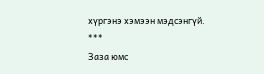хүргэнэ хэмээн мэдсэнгүй.
***
Заза юмс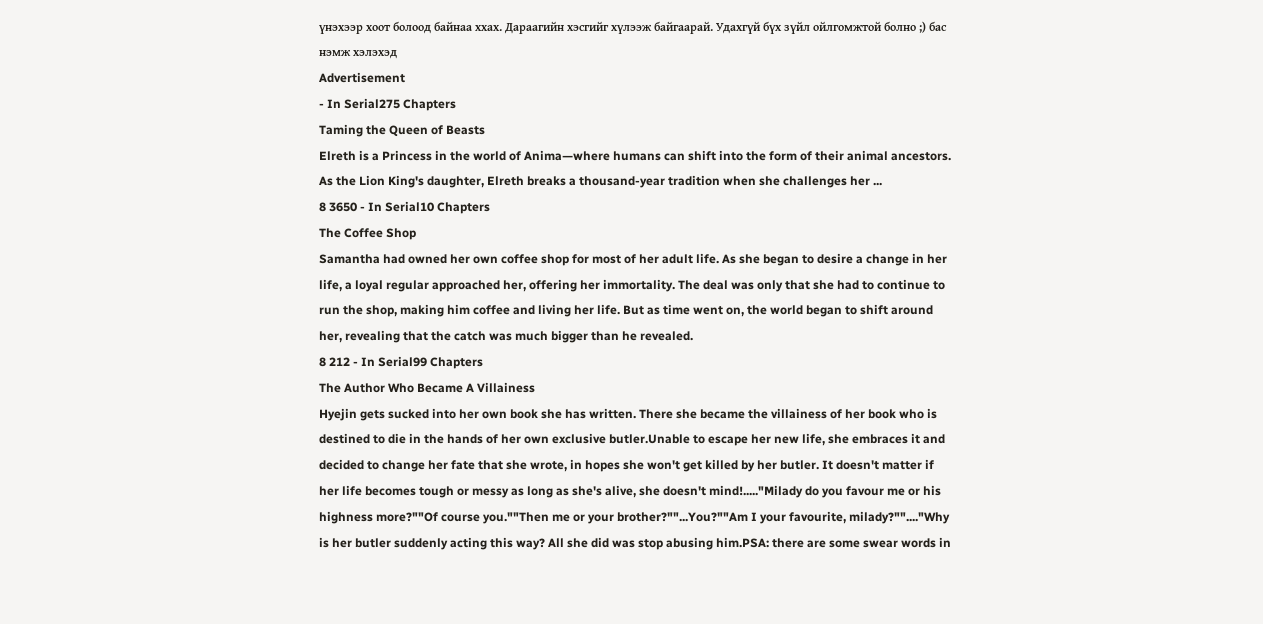үнэхээр хоот болоод байнаа ххах. Дараагийн хэсгийг хүлээж байгаарай. Удахгүй бүх зүйл ойлгомжтой болно ;) бас нэмж хэлэхэд
Advertisement
- In Serial275 Chapters
Taming the Queen of Beasts
Elreth is a Princess in the world of Anima—where humans can shift into the form of their animal ancestors. As the Lion King's daughter, Elreth breaks a thousand-year tradition when she challenges her ...
8 3650 - In Serial10 Chapters
The Coffee Shop
Samantha had owned her own coffee shop for most of her adult life. As she began to desire a change in her life, a loyal regular approached her, offering her immortality. The deal was only that she had to continue to run the shop, making him coffee and living her life. But as time went on, the world began to shift around her, revealing that the catch was much bigger than he revealed.
8 212 - In Serial99 Chapters
The Author Who Became A Villainess
Hyejin gets sucked into her own book she has written. There she became the villainess of her book who is destined to die in the hands of her own exclusive butler.Unable to escape her new life, she embraces it and decided to change her fate that she wrote, in hopes she won't get killed by her butler. It doesn't matter if her life becomes tough or messy as long as she's alive, she doesn't mind!....."Milady do you favour me or his highness more?""Of course you.""Then me or your brother?""...You?""Am I your favourite, milady?""...."Why is her butler suddenly acting this way? All she did was stop abusing him.PSA: there are some swear words in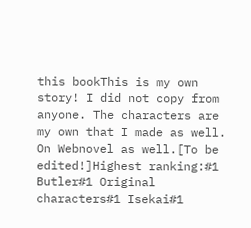this bookThis is my own story! I did not copy from anyone. The characters are my own that I made as well. On Webnovel as well.[To be edited!]Highest ranking:#1 Butler#1 Original characters#1 Isekai#1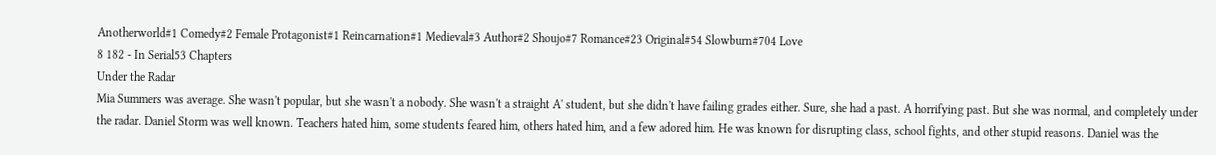Anotherworld#1 Comedy#2 Female Protagonist#1 Reincarnation#1 Medieval#3 Author#2 Shoujo#7 Romance#23 Original#54 Slowburn#704 Love
8 182 - In Serial53 Chapters
Under the Radar
Mia Summers was average. She wasn't popular, but she wasn't a nobody. She wasn't a straight A' student, but she didn't have failing grades either. Sure, she had a past. A horrifying past. But she was normal, and completely under the radar. Daniel Storm was well known. Teachers hated him, some students feared him, others hated him, and a few adored him. He was known for disrupting class, school fights, and other stupid reasons. Daniel was the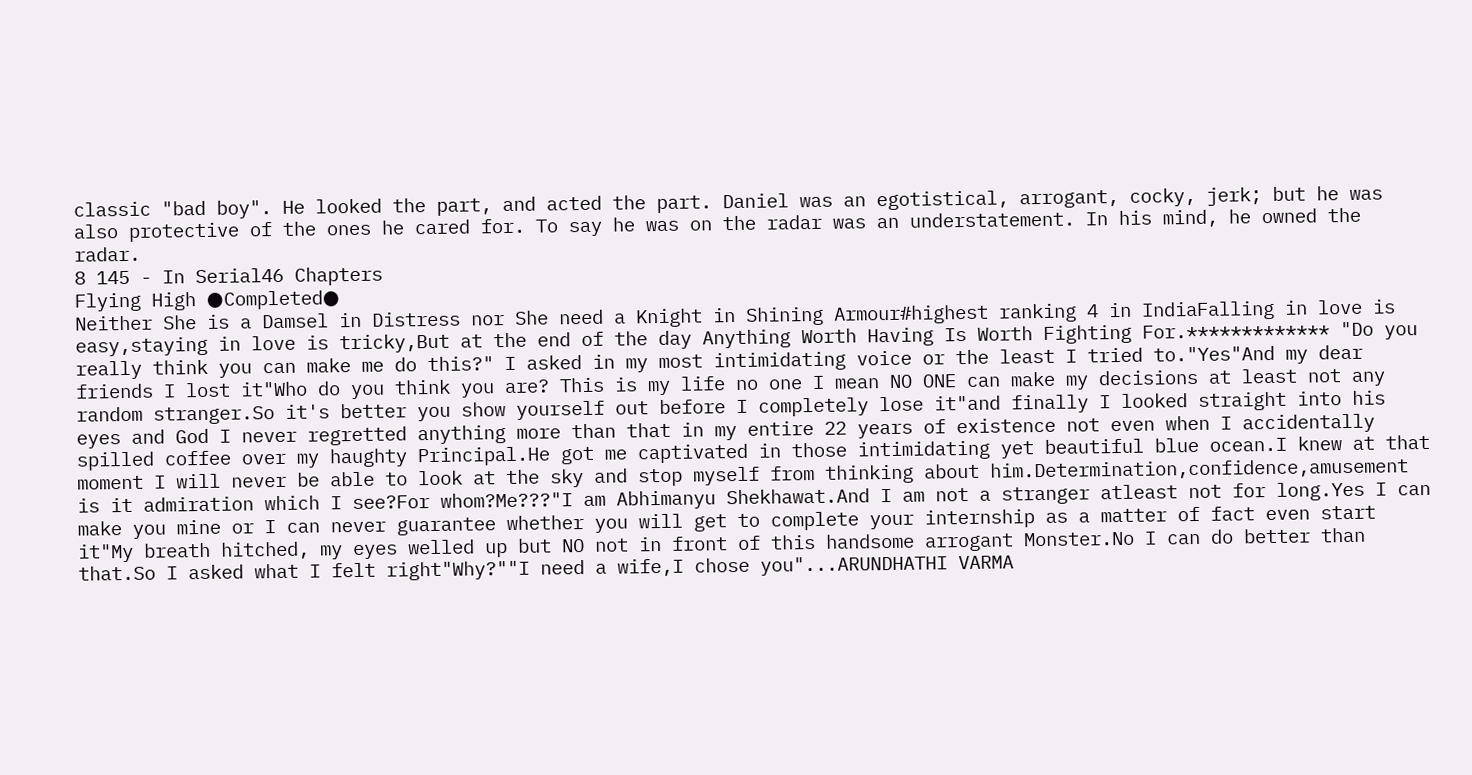classic "bad boy". He looked the part, and acted the part. Daniel was an egotistical, arrogant, cocky, jerk; but he was also protective of the ones he cared for. To say he was on the radar was an understatement. In his mind, he owned the radar.
8 145 - In Serial46 Chapters
Flying High ●Completed●
Neither She is a Damsel in Distress nor She need a Knight in Shining Armour#highest ranking 4 in IndiaFalling in love is easy,staying in love is tricky,But at the end of the day Anything Worth Having Is Worth Fighting For.************* "Do you really think you can make me do this?" I asked in my most intimidating voice or the least I tried to."Yes"And my dear friends I lost it"Who do you think you are? This is my life no one I mean NO ONE can make my decisions at least not any random stranger.So it's better you show yourself out before I completely lose it"and finally I looked straight into his eyes and God I never regretted anything more than that in my entire 22 years of existence not even when I accidentally spilled coffee over my haughty Principal.He got me captivated in those intimidating yet beautiful blue ocean.I knew at that moment I will never be able to look at the sky and stop myself from thinking about him.Determination,confidence,amusement is it admiration which I see?For whom?Me???"I am Abhimanyu Shekhawat.And I am not a stranger atleast not for long.Yes I can make you mine or I can never guarantee whether you will get to complete your internship as a matter of fact even start it"My breath hitched, my eyes welled up but NO not in front of this handsome arrogant Monster.No I can do better than that.So I asked what I felt right"Why?""I need a wife,I chose you"...ARUNDHATHI VARMA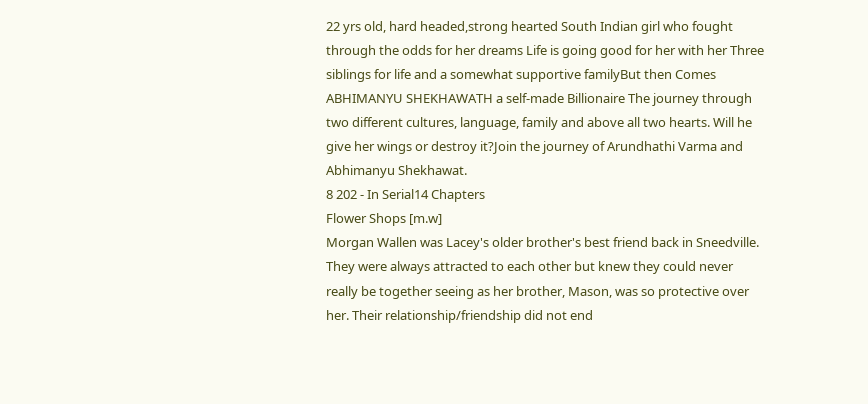22 yrs old, hard headed,strong hearted South Indian girl who fought through the odds for her dreams Life is going good for her with her Three siblings for life and a somewhat supportive familyBut then Comes ABHIMANYU SHEKHAWATH a self-made Billionaire The journey through two different cultures, language, family and above all two hearts. Will he give her wings or destroy it?Join the journey of Arundhathi Varma and Abhimanyu Shekhawat.
8 202 - In Serial14 Chapters
Flower Shops [m.w]
Morgan Wallen was Lacey's older brother's best friend back in Sneedville. They were always attracted to each other but knew they could never really be together seeing as her brother, Mason, was so protective over her. Their relationship/friendship did not end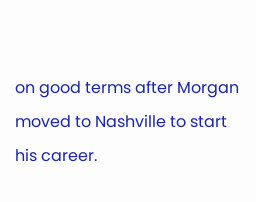on good terms after Morgan moved to Nashville to start his career.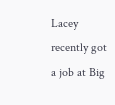Lacey recently got a job at Big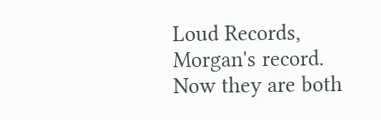Loud Records, Morgan's record. Now they are both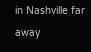in Nashville far away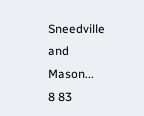Sneedville and Mason...
8 83